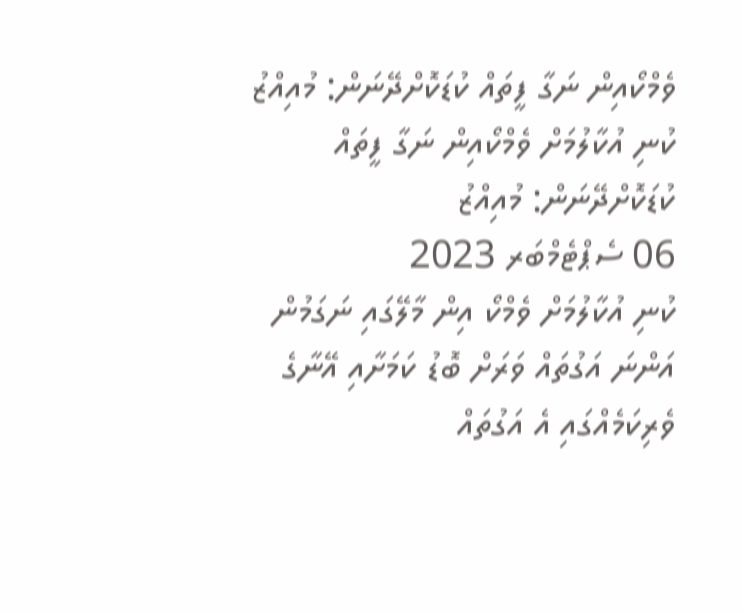ވެމްކޯއިން ނަގާ ފީތައް ކުޑަކޮށްދޭނަން: މުއިއްޒު
ކުނި އުކާލުމަށް ވެމްކޯއިން ނަގާ ފީތައް ކުޑަކޮށްދޭނަން: މުއިއްޒު
06 ސެޕްޓެމްބަރ 2023
ކުނި އުކާލުމަށް ވެމްކޯ އިން މާލޭގައި ނަގަމުން އަންނަ އަގުތައް ވަރަށް ބޮޑު ކަމަށާއި އޭނާގެ ވެރިކަމެއްގައި އެ އަގުތައް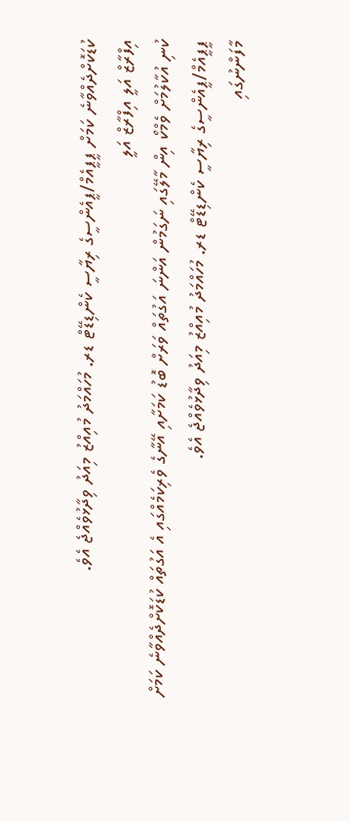ކުޑަކޮށްދެއްވާނެ ކަމަށް ޕީޕީއެމް/ޕީއެންސީގެ ރިޔާސީ ކެންޑިޑޭޓް ޑރ. މުހައްމަދު މުއިއްޒު މިއަދު ވިދާޅުވެއްޖެ އެވެ.
އިފްރާޒް އަލީ އިފްރާޒް އަލީ
ކުނި އުކާލުމަށް ވެމްކޯ އިން މާލޭގައި ނަގަމުން އަންނަ އަގުތައް ވަރަށް ބޮޑު ކަމަށާއި އޭނާގެ ވެރިކަމެއްގައި އެ އަގުތައް ކުޑަކޮށްދެއްވާނެ ކަމަށް ޕީޕީއެމް/ޕީއެންސީގެ ރިޔާސީ ކެންޑިޑޭޓް ޑރ. މުހައްމަދު މުއިއްޒު މިއަދު ވިދާޅުވެއްޖެ އެވެ.
މާފަންނުގައި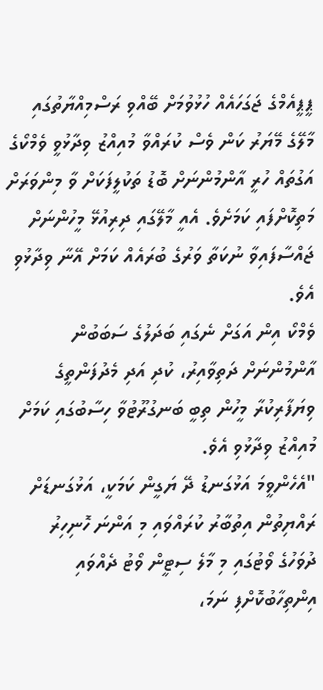ޕީޕީއެމްގެ ޖަގަހައެއް ހުޅުވުމަށް ބޭއްވި ރަސްމިއްޔާތުގައި މާލޭގެ މޭޔަރު ކަން ވެސް ކުރައްވާ މުއިއްޒު ވިދާޅުވީ ވެމްކޯގެ އަގުތައް ހުރީ އާންމުންނަށް ބޮޑު ތަކުލީފަކަށް ވާ މިންވަރަށް މަތިކޮށްފައި ކަމަށެވެ. އެއީ މާލޭގައި ދިރިއުޅޭ މީހުންނަށް ޖައްސާފައިވާ ނުކަތާ ވަރުގެ ބުރައެއް ކަމަށް އޭނާ ވިދާޅުވި އެވެ.
ވެމްކޯ އިން އަގަށް ނެގައި ބަދަލުގެ ސަބަބުން އާންމުންނަށް ދަތިވާއިރު، ކުދި އަދި މެދުފަންތީގެ ވިޔަފާރިކުރާ މީހުން ތިބީ ބަނގުރޫޓުވާ ހިސާބުގައި ކަމަށް މުއިއްޒު ވިދާޅުވި އެވެ.
"އެހެންވީމަ އަޅުގަނޑު ދޭ ޔަގީން ކަމަކީ، އަޅުގަނޑަށް ރައްޔިތުން އިތުބާރު ކުރައްވައި މި އަންނަ ހޮނިހިރު ދުވަހުގެ ވޯޓުގައި މި މާލެ ސިޓީން ވޯޓު ދެއްވައި އިންތިހާބުކޮށްފި ނަމަ،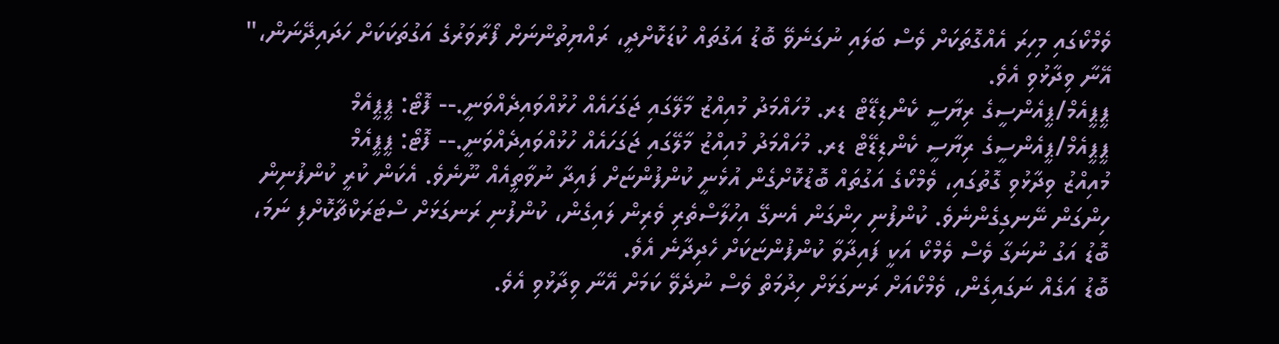ވެމްކޯގައި މިހިރަ އެއްގޮތަކަށް ވެސް ބަލައި ނުގަނެވޭ ބޮޑު އަގުތައް ކުޑަކޮށްދީ، ރައްޔިތުންނަށް ފޯރާވަރުގެ އަގުތަކަކަށް ހަދައިދޭނަން،" އޭނާ ވިދާޅުވި އެވެ.
ޕީޕީއެމް/ޕީއެންސީގެ ރިޔާސީ ކެންޑިޑޭޓް ޑރ. މުހައްމަދު މުއިއްޒު މާލޭގައި ޖަގަހައެއް ހުޅުއްވައިދެއްވަނީ.-- ފޮޓޯ: ޕީޕީއެމް
ޕީޕީއެމް/ޕީއެންސީގެ ރިޔާސީ ކެންޑިޑޭޓް ޑރ. މުހައްމަދު މުއިއްޒު މާލޭގައި ޖަގަހައެއް ހުޅުއްވައިދެއްވަނީ.-- ފޮޓޯ: ޕީޕީއެމް
މުއިއްޒު ވިދާޅުވި ގޮތުގައި، ވެމްކޯގެ އަގުތައް ބޮޑުކޮށްގެން އުޅެނީ ކުންފުންޏަށް ފައިދާ ނުވާތީއެއް ނޫނެވެ. އެކަން ކުރީ ކުންފުނިން ހިންގަން ނޭނގިގެންނެވެ. ކުންފުނި ހިންގަން އެނގޭ އިހުލާސްތެރި ވެރިން ލައިގެން، ކުންފުނި ރަނގަޅަށް ސްޓަރަކްޗާކޮށްފި ނަމަ، ބޮޑު އަގު ނުނަގާ ވެސް ވެމްކޯ އަކީ ފައިދާވާ ކުންފުންޏަކަށް ހެދިދާނެ އެވެ.
ބޮޑު އަގެއް ނަގައިގެން، ވެމްކޯއަށް ރަނގަޅަށް ހިދުމަތް ވެސް ނުދެވޭ ކަމަށް އޭނާ ވިދާޅުވި އެވެ.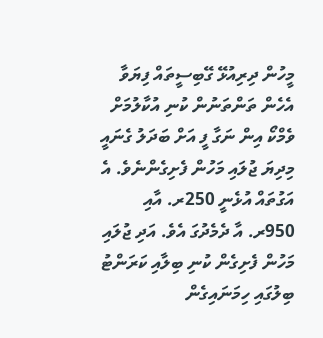މީހުން ދިރިއުޅޭ ގޭބިސީތައް ފިޔަވާ އެހެން ތަންތަނުން ކުނި އުކާލުމަށް ވެމްކޯ އިން ނަގާ ފީ އަށް ބަދަލު ގެނައީ މިދިޔަ ޖުލައި މަހުން ފެށިގެންނެވެ. އެ އަގުތައް އުޅެނީ 250ރ. އާއި 950ރ. އާ ދެމެދުގަ އެވެ. އަދި ޖުލައި މަހުން ފެށިގެން ކުނި ބިލާއި ކަރަންޓު ބިލުގައި ހިމަނައިގެން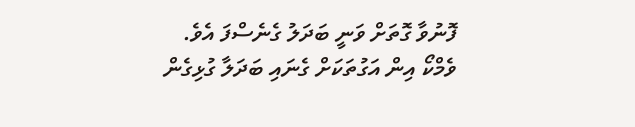ފޮނުވާ ގޮތަށް ވަނީ ބަދަލު ގެނެސްފަ އެވެ.
ވެމްކޯ އިން އަގުތަކަށް ގެނައި ބަދަލާ ގުޅިގެން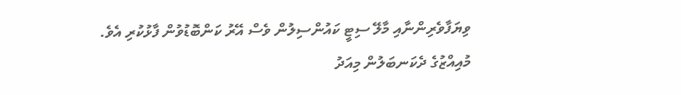ވިޔަފާވެރިންނާއި މާލޭ ސިޓީ ކައުންސިލުން ވެސް އޭރު ކަންބޮޑުވުން ފާޅުކުރި އެވެ.
މުއިއްޒުގެ ދެކަނބަލުން މިއަދު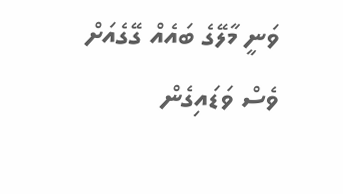ވަނީ މާލޭގެ ބައެއް ގޭގެއަށް ވެސް ވަޑައިގެން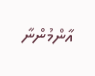އާންމުންނާ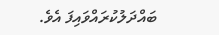ބައްދަލުކުރައްވައިފަ އެވެ.